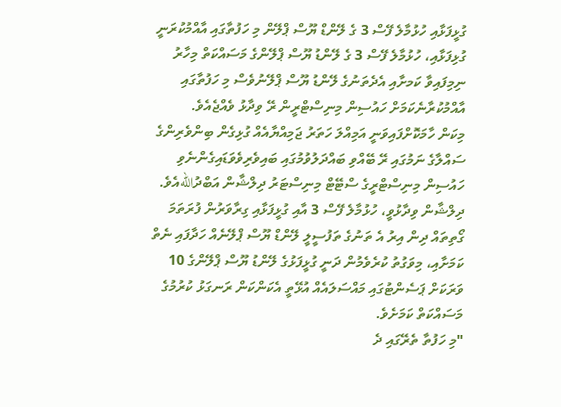ގުޅީފަޅާއި ހުޅުމާލެ ފޭސް 3 ގެ ލޭންޑް ޔޫސް ޕްލޭން މި ހަފުތާގައި އާއްމުކުރަނީ
ގުޅިފަޅާއި، ހުޅުމާލެ ފޭސް 3 ގެ ލޭންޑު ޔޫސް ޕްލޭންގެ މަސައްކަތް މިހާރު ނިމިފައިވާ ކަމށާއި އެދެތަނުގެ ލޭންޑު ޔޫސް ޕްލޭނުވެސް މި ހަފުތާގައި އާއްމުކުރާނެކަމަށް ހައުސިން މިނިސްޓްރީން ރޭ ވިދާޅު ވެއްޖެއެވެ.
މިކަން ހާމަކޮށްފައިވަނީ އަމިއްލަ ހަތަރު ޖަމިއްޔާއެއް ގުޅިގެން ބިންވެރިންގެ ސައްލާގެ ނަމުގައި ރޭ ބޭއްވި ބައްދަލުވުމުގައި ބައިވެރިވެވަޑައިގެންނެވި ހައުސިން މިނިސްޓްރީގެ ސްޓޭޓް މިނިސްޓަރު ދިލްޝާން އަބްދުاللهއެވެ.
ދިލްޝާން ވިދާޅުވީ، ހުޅުމާލެ ފޭސް 3 އާއި ގުޅީފަޅާއި ގިރާވަރުން ފުރަތަމަ ގޯތިތައް ދިން އިރު އެ ތަނުގެ ތަފުސީލީ ލޭންޑް ޔޫސް ޕްލޭނެއް ހަދާފައި ނެތް ކަމަށާއި، މިވަގުތު ކުރެވެމުން ދަނީ ގުޅީފަޅުގެ ލޭންޑު ޔޫސް ޕްލޭންގެ 10 ވަރަކަށް ޕަސެންޓުގައި މައްސަލައެއް އުޅޭތީ އެކަންކަން ރަނގަޅު ކުރުމުގެ މަސައްކަތް ކަމަށެވެ.
"މި ހަފުތާ ތެރޭގައި ދެ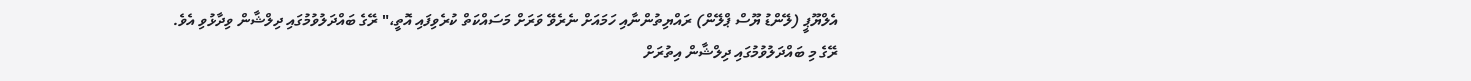އެލްޔޫޕީ (ލޭންޑު ޔޫސް ޕްލޭން) ރައްޔިތުންނާއި ހަމައަށް ނެރެވޭ ވަރަށް މަސައްކަތް ކުރެވިފައި އޮތީ،" ރޭގެ ބައްދަލުވުމުގައި ދިލްޝާން ވިދާޅުވި އެވެ.
ރޭގެ މި ބައްދަލުވުމުގައި ދިލްޝާން އިތުރަށް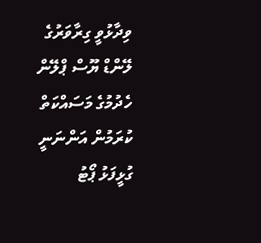ވިދާޅުވީ ގިރާވަރުގެ ލޭންޑް ޔޫސް ޕްލޭން ހެދުމުގެ މަސައްކަތް ކުރަމުން އަންނަނީ ގުޅީފަޅު ޕޯޓު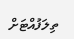ތިލަފުއްޓަށް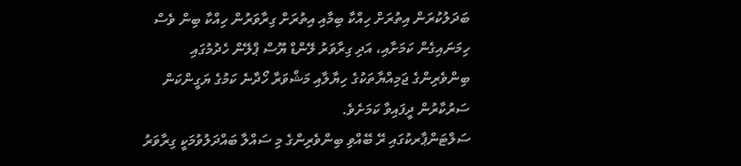ބަދަލުކުރަން އިތުރަށް ހިއްކާ ބިމާއި އިތުރަށް ގިރާވަރުން ހިއްކާ ބިން ވެސް ހިމަނައިގެން ކަމަށާއި، އަދި ގިރާވަރު ލޭންޑް ޔޫސް ޕްލޭން ހެދުމުގައި ބިންވެރިންގެ ޖަމިއްޔާތަކުގެ ހިޔާލާއި މަޝްވަރާ ހޯދާނެ ކަމުގެ ޔަގީންކަން ސަރުކާރުން ދީފައިވާ ކަމަށެވެ.
ސަލްޓަންޕާރކުގައި ރޭ ބޭއްވި ބިންވެރިންގެ މި ސައްލާ ބައްދަލުވުމަކީ ގިރާވަރު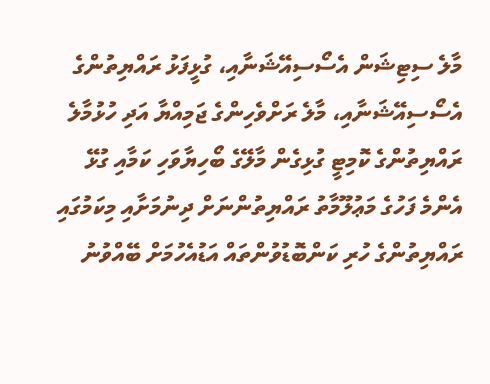މާލެ ސިޓިޝަން އެސޯސިއޭޝަނާއި، ގުޅީފަޅު ރައްޔިތުންގެ އެސޯސިއޭޝަނާއި، މާލެ ރަށްވެހިންގެ ޖަމިއްޔާ އަދި ހުޅުމާލެ ރައްޔިތުންގެ ކޮމިޓީ ގުޅިގެން މާލޭގެ ބޯހިޔާވަހި ކަމާއި ގުޅޭ އެންމެ ފަހުގެ މަޢުލޫމާތު ރައްޔިތުންނަށް ދިނުމަށާއި މިކަމުގައި ރައްޔިތުންގެ ހުރި ކަންބޮޑުވުންތައް އަޑުއެހުމަށް ބޭއްވުނު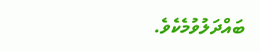ބައްދަލުވުމެކެވެ.